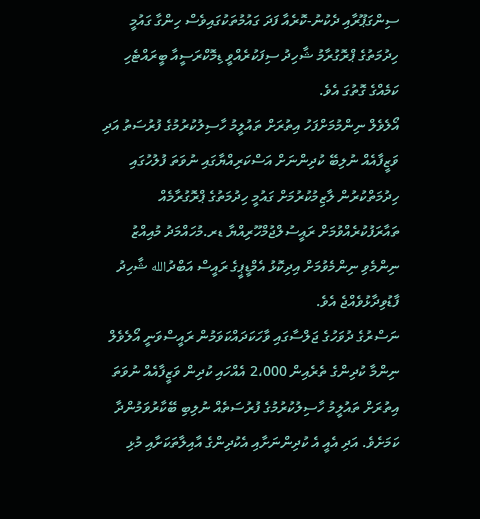ސިންގަޕޫރާއި ދެކުނު-ކޮރެއާ ފަދަ ގައުމުތަކުގައިވެސް ހިންގާ ގައުމީ ހިދުމަތުގެ ޕްރޮގުރާމު ޝާހިދު ސިފަކުރެއްވީ ޑިމޮކްރަސީއާ ބީރައްޓެހި ކަމެއްގެ ގޮތުގަ އެވެ.
އޯލެވެލް ނިންމުމަށްފަހު އިތުރަށް ތައުލީމު ހާސިލުކުރުމުގެ ފުރުސަތު އަދި ވަޒީފާއެއް ނުލިބޭ ކުދިންނަށް އަސްކަރިއްޔާގައި ނުވަތަ ފުލުހުގައި ހިދުމަތްކުރުން ލާޒިމުކުރުމަށް ގައުމީ ހިދުމަތުގެ ޕްރޮގުރާމެއް ތައާރަފުކުރެއްވުމަށް ރައީސުލްޖުމްހޫރިއްޔާ ޑރ.މުހައްމަދު މުއިއްޒު ނިންމެވި ނިންމެވުމަށް އިދިކޮޅު އެމްޑީޕީގެ ރައީސް އަބްދުالله ޝާހިދު ފާޑުވިދާޅުވެއްޖެ އެވެ.
ނަސްރުގެ ދުވަހުގެ ޖަލްސާގައި ވާހަކަދައްކަވަމުން ރައީސްވަނީ އޯލެވެލް ނިންމާ ކުދިންގެ ތެރެއިން 2،000 އެއްހައި ކުދިން ވަޒީފާއެއް ނުވަތަ އިތުރަށް ތައުލީމު ހާސިލުކުރުމުގެ ފުރުސަތެއް ނުލިބި ބޭކާރުވަމުންދާ ކަމަށެވެ. އަދި އެއީ އެ ކުދިންނަށާއި އެކުދިންގެ އާއިލާތަކަށާއި މުޅި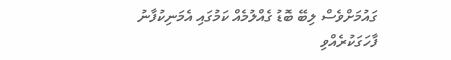ގައުމަށްވެސް ލިބޭ ބޮޑު ގެއްލުމެއް ކަމުގައި އެމަނިކުފާނު ފާހަގަކުރެއްވި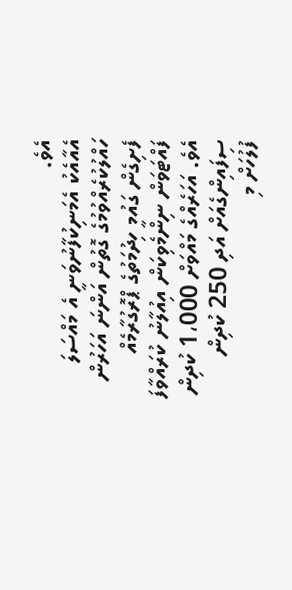އެވެ.
އެއާއެކު އެމަނިކުފާނުވަނީ އެ މައްސަލަ ހައްލުކުރެއްވުމުގެ ގޮތުން އަންނަ އަހަރުން ފެށިގެން ގައުމީ ހިދުމަތުގެ ޕްރޮގުރާމެއް ފައްޓަވަން ނިންމެވިކަން އިއުލާނު ކުރައްވާފަ އެވެ. އަހަރެއްގެ މައްވަށް 1،000 ކުދިން ސިފައިންގެއަށް އަދި 250 ކުދިން ފުލުހަށް މި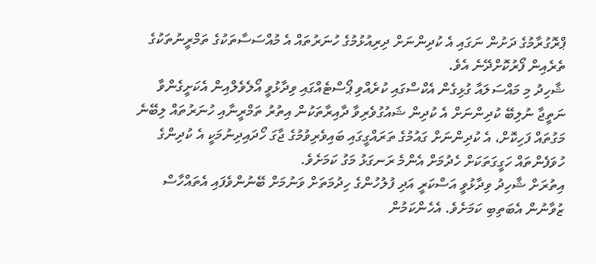ޕްރޮގުރާމުގެ ދަށުން ނަގައި އެ ކުދިންނަށް ދިރިއުޅުމުގެ ހުނަރުތައް އެ މުއްސަސާތަކުގެ ތަމްރީނުތަކުގެ ތެރެއިން ފޯރުކޮށްދޭނެ އެވެ.
ޝާހިދު މި މައްސަލައާ ގުޅިގެން އެކްސްގައި ކުރެއްވި ޕޯސްޓެއްގައި ވިދާޅުވީ އޯލެވެލްއިން އެކަށީގެންވާ ނަތީޖާ ނުލިބޭ ކުދިންނަށް އެ ކުދިން ޝައުގުވެރިވާ ދާއިރާތަކުން އިތުރު ތަމްރީނާއި ހުނަރުތައް ލިބޭނެ މަގުތައް ފަހިކޮށް، އެ ކުދިންނަށް ގައުމުގެ ތަރައްގީގައި ބައިވެރިވުމުގެ ޖާގަ ހޯދައިދިނުމަކީ އެ ކުދިންގެ ހުވަފެންތައް ހަގީގަތަކަށް ހެދުމަށް އެންމެ ރަނގަޅު މަގު ކަމަށެވެ.
އިތުރަށް ޝާހިދު ވިދާޅުވީ އަސްކަރީ އަދި ފުލުހުންގެ ހިދުމަތަށް ވަނުމަށް ބޭނުންވެފައި އެތައްހާސް ޒުވާނުން އެބަތިބި ކަމަށެވެ. އެހެންކަމުން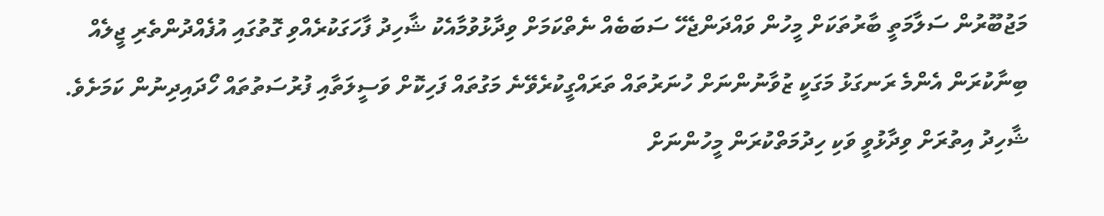މަޖުބޫރުން ސަލާމަތީ ބާރުތަކަށް މީހުން ވައްދަންޖެހޭ ސަބަބެއް ނެތްކަމަށް ވިދާޅުވުމާއެކު ޝާހިދު ފާހަގަކުރެއްވި ގޮތުގައި އުފެއްދުންތެރި ޖީލެއް ބިނާކުރަން އެންމެ ރަނގަޅު މަގަކީ ޒުވާނުންނަށް ހުނަރުތައް ތަރައްގީކުރެވޭނެ މަގުތައް ފަހިކޮށް ވަސީލަތާއި ފުރުސަތުތައް ހޯދައިދިނުން ކަމަށެވެ.
ޝާހިދު އިތުރަށް ވިދާޅުވީ ވަކި ހިދުމަތްކުރަން މީހުންނަށް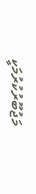މަޖުބޫރުކުރުމަކީ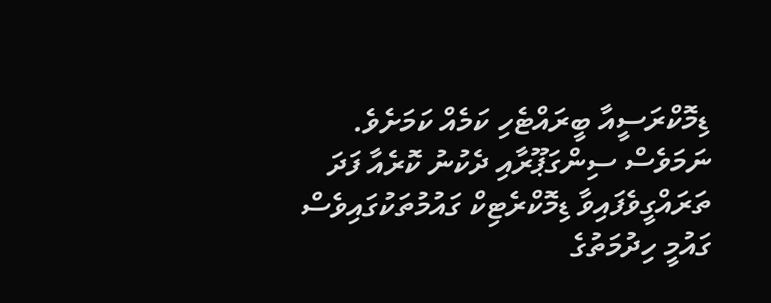ޑިމޮކްރަސީއާ ބީރައްޓެހި ކަމެއް ކަމަށެވެ.
ނަމަވެސް ސިންގަޕޫރާއި ދެކުނު ކޮރެއާ ފަދަ ތަރައްގީވެފައިވާ ޑިމޮކްރެޓިކް ގައުމުތަކުގައިވެސް ގައުމީ ހިދުމަތުގެ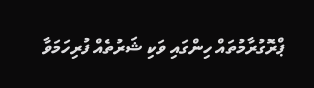ޕްރޮގުރާމުތައް ހިންގައި ވަކި ޝަރުތެއް ފުރިހަމަވާ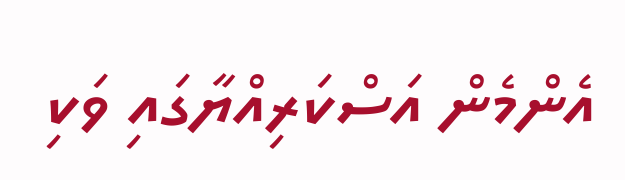އެންމެން އަސްކަރިއްޔާގައި ވަކި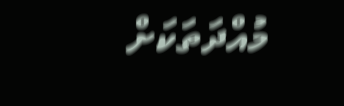މުއްދަތަކަށް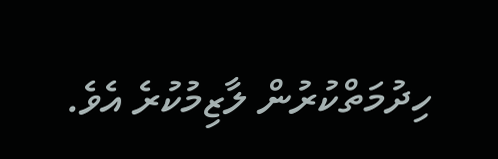ހިދުމަތްކުރުން ލާޒިމުކުރެ އެވެ.